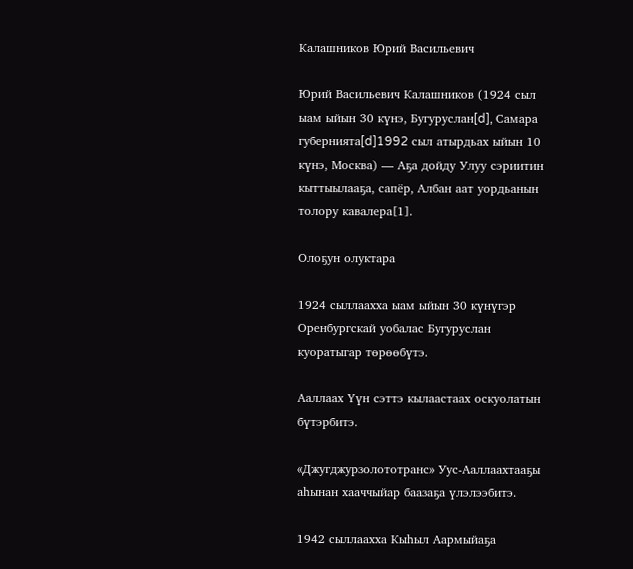Калашников Юрий Васильевич

Юрий Васильевич Калашников (1924 сыл ыам ыйын 30 күнэ, Бугуруслан[d], Самара губернията[d]1992 сыл атырдьах ыйын 10 күнэ, Москва) — Аҕа дойду Улуу сэриитин кыттыылааҕа, сапёр, Албан аат уордьанын толору кавалера[1].

Олоҕун олуктара

1924 сыллаахха ыам ыйын 30 күнүгэр Оренбургскай уобалас Бугуруслан куоратыгар төрөөбүтэ.

Ааллаах Үүн сэттэ кылаастаах оскуолатын бүтэрбитэ.

«Джугджурзолототранс» Уус-Ааллаахтааҕы аһынан хааччыйар баазаҕа үлэлээбитэ.

1942 сыллаахха Кыһыл Аармыйаҕа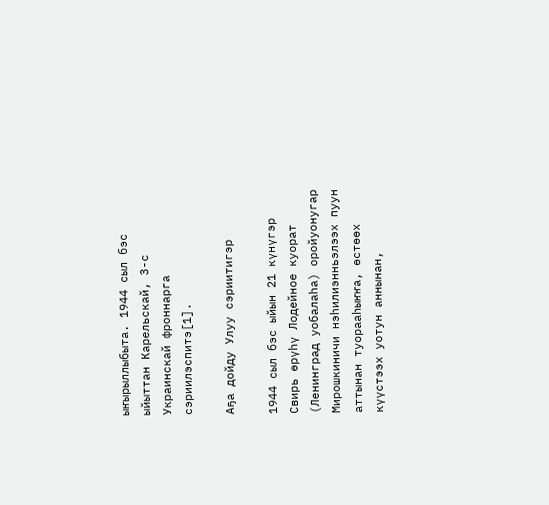ыҥырыллыбыта. 1944 сыл бэс ыйыттан Карельскай, 3-с Украинскай фроннарга сэриилэспитэ[1].

Аҕа дойду Улуу сэриитигэр

1944 сыл бэс ыйын 21 күнүгэр Свирь өрүһү Лодейное куорат (Ленинград уобалаһа) оройуонугар Мирошкиничи нэһилиэнньэлээх пуун аттынан туорааһыҥҥа, өстөөх күүстээх уотун аннынан,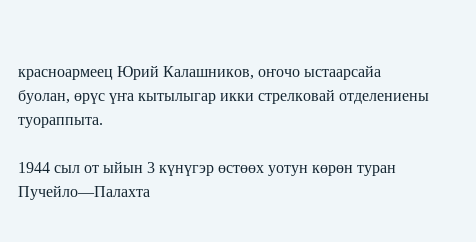красноармеец Юрий Калашников, оҥочо ыстаарсайа буолан, өрүс үҥа кытылыгар икки стрелковай отделениены туораппыта.

1944 сыл от ыйын 3 күнүгэр өстөөх уотун көрөн туран Пучейло—Палахта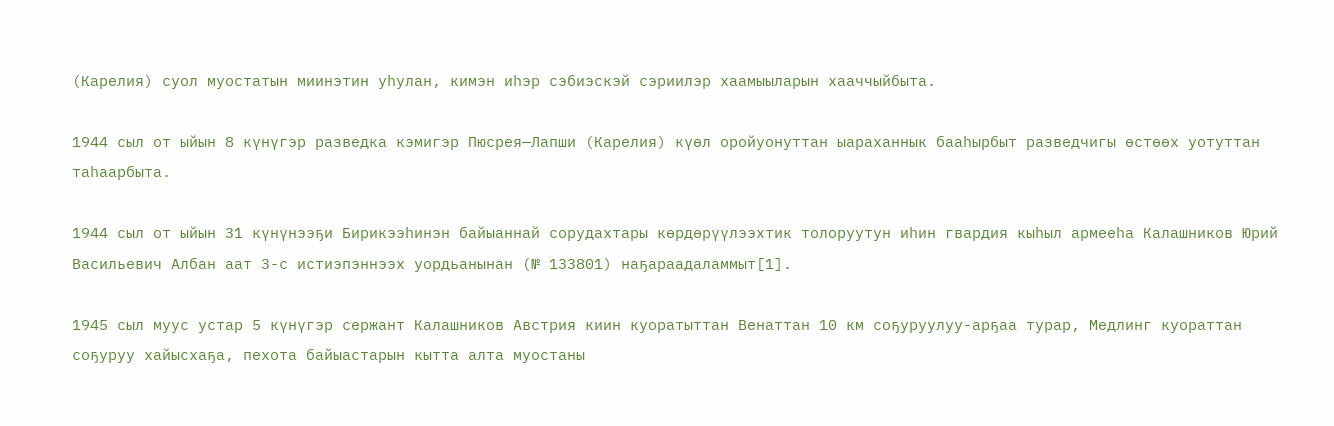(Карелия) суол муостатын миинэтин уһулан, кимэн иһэр сэбиэскэй сэриилэр хаамыыларын хааччыйбыта.

1944 сыл от ыйын 8 күнүгэр разведка кэмигэр Пюсрея—Лапши (Карелия) күөл оройуонуттан ыараханнык бааһырбыт разведчигы өстөөх уотуттан таһаарбыта.

1944 сыл от ыйын 31 күнүнээҕи Бирикээһинэн байыаннай сорудахтары көрдөрүүлээхтик толоруутун иһин гвардия кыһыл армееһа Калашников Юрий Васильевич Албан аат 3-с истиэпэннээх уордьанынан (№ 133801) наҕараадаламмыт[1].

1945 сыл муус устар 5 күнүгэр сержант Калашников Австрия киин куоратыттан Венаттан 10 км соҕуруулуу-арҕаа турар, Медлинг куораттан соҕуруу хайысхаҕа, пехота байыастарын кытта алта муостаны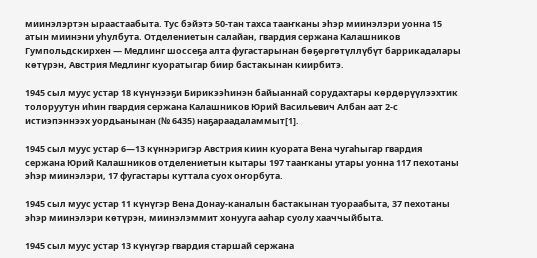миинэлэртэн ыраастаабыта. Тус бэйэтэ 50-тан тахса тааҥканы эһэр миинэлэри уонна 15 атын миинэни уһулбута. Отделениетын салайан, гвардия сержана Калашников Гумпольдскирхен — Медлинг шоссеҕа алта фугастарынан бөҕөргөтүллүбүт баррикадалары көтүрэн, Австрия Медлинг куоратыгар биир бастакынан киирбитэ.

1945 сыл муус устар 18 күнүнээҕи Бирикээһинэн байыаннай сорудахтары көрдөрүүлээхтик толоруутун иһин гвардия сержана Калашников Юрий Васильевич Албан аат 2-с истиэпэннээх уордьанынан (№ 6435) наҕараадаламмыт[1].

1945 сыл муус устар 6—13 күннэригэр Австрия киин куората Вена чугаһыгар гвардия сержана Юрий Калашников отделениетын кытары 197 тааҥканы утары уонна 117 пехотаны эһэр миинэлэри, 17 фугастары куттала суох оҥорбута.

1945 сыл муус устар 11 күнүгэр Вена Донау-каналын бастакынан туораабыта, 37 пехотаны эһэр миинэлэри көтүрэн, миинэлэммит хонууга ааһар суолу хааччыйбыта.

1945 сыл муус устар 13 күнүгэр гвардия старшай сержана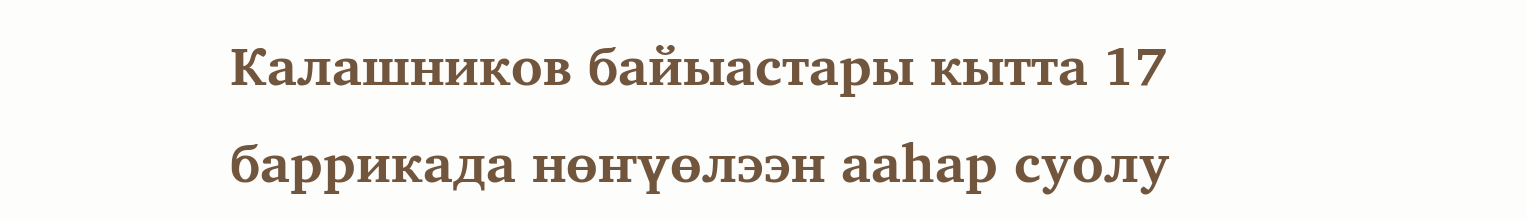Калашников байыастары кытта 17 баррикада нөҥүөлээн ааһар суолу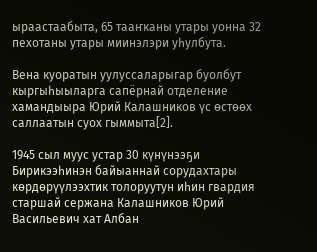ыраастаабыта, 65 тааҥканы утары уонна 32 пехотаны утары миинэлэри уһулбута.

Вена куоратын уулуссаларыгар буолбут кыргыһыыларга сапёрнай отделение хамандыыра Юрий Калашников үс өстөөх саллаатын суох гыммыта[2].

1945 сыл муус устар 30 күнүнээҕи Бирикээһинэн байыаннай сорудахтары көрдөрүүлээхтик толоруутун иһин гвардия старшай сержана Калашников Юрий Васильевич хат Албан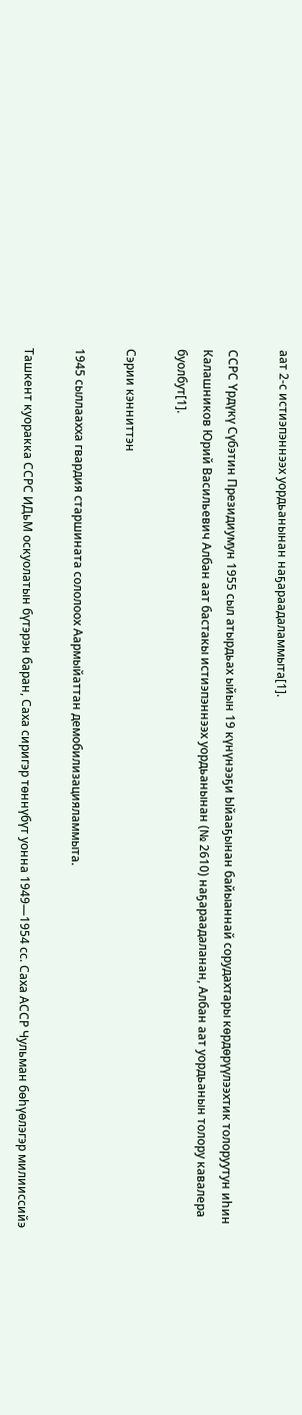аат 2-с истиэпэннээх уордьанынан наҕараадаламмыта[1].

ССРС Үрдүкү Сүбэтин Президиумун 1955 сыл атырдьах ыйын 19 күнүнээҕи Ыйааҕынан байыаннай сорудахтары көрдөрүүлээхтик толоруутун иһин Калашников Юрий Васильевич Албан аат бастакы истиэпэннээх уордьанынан (№ 2610) наҕараадаланан, Албан аат уордьанын толору кавалера буолбут[1].

Сэрии кэнниттэн

1945 сыллаахха гвардия старшината сололоох Аармыйаттан демобилизацияламмыта.

Ташкент куоракка ССРС ИДьМ оскуолатын бүтэрэн баран, Саха сиригэр төннүбүт уонна 1949—1954 сс. Саха АССР Чульман бөһүөлэгэр милииссийэ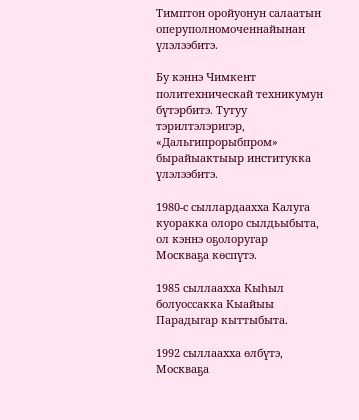Тимптон оройуонун салаатын оперуполномоченнайынан үлэлээбитэ.

Бу кэннэ Чимкент политехническай техникумун бүтэрбитэ. Тутуу тэрилтэлэригэр, «Дальгипрорыбпром» бырайыактыыр институкка үлэлээбитэ.

1980-с сыллардаахха Калуга куоракка олоро сылдьыбыта, ол кэннэ оҕолоругар Москваҕа көспүтэ.

1985 сыллаахха Кыһыл болуоссакка Кыайыы Парадыгар кыттыбыта.

1992 сыллаахха өлбүтэ, Москваҕа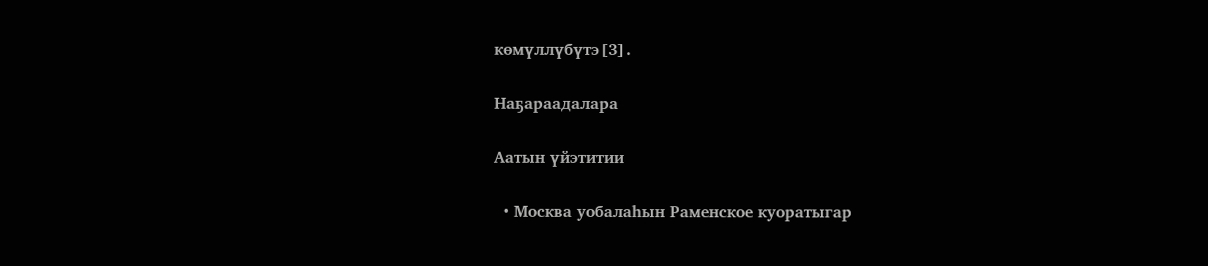көмүллүбүтэ[3].

Наҕараадалара

Аатын үйэтитии

  • Москва уобалаһын Раменское куоратыгар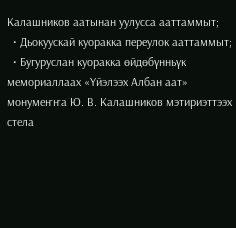Калашников аатынан уулусса ааттаммыт;
  • Дьокуускай куоракка переулок ааттаммыт;
  • Бугуруслан куоракка өйдөбүнньүк мемориаллаах «Үйэлээх Албан аат» монумеҥҥа Ю. В. Калашников мэтириэттээх стела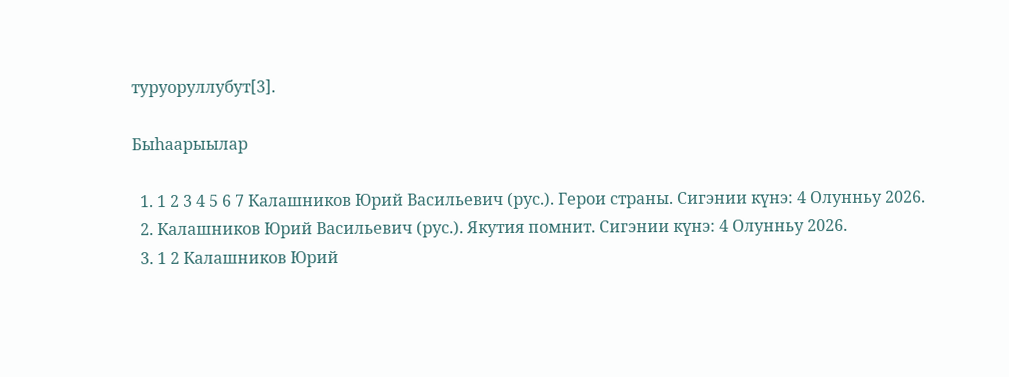туруоруллубут[3].

Быһаарыылар

  1. 1 2 3 4 5 6 7 Калашников Юрий Васильевич (рус.). Герои страны. Сигэнии күнэ: 4 Олунньу 2026.
  2. Калашников Юрий Васильевич (рус.). Якутия помнит. Сигэнии күнэ: 4 Олунньу 2026.
  3. 1 2 Калашников Юрий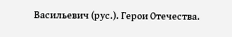Васильевич (рус.). Герои Отечества.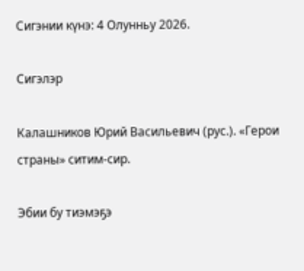Сигэнии күнэ: 4 Олунньу 2026.

Сигэлэр

Калашников Юрий Васильевич (рус.). «Герои страны» ситим-сир.

Эбии бу тиэмэҕэ